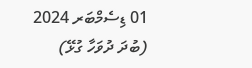01 ޑިސެމްބަރ 2024
(ބުދަ ދުވަހާ ގުޅޭ)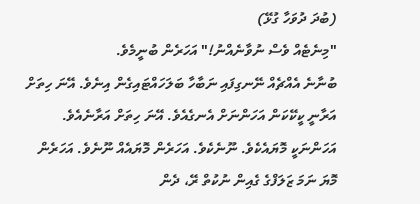(ބުދަ ދުވަހާ ގުޅޭ)
"މިނެޓެއް ވެސް ނުވާނެއްނު!" އަހަރެން ބުނީމެވެ.
ބުނާނެ އެއްޗެއް ނޭނގިފައި ނަބާހާ ބަލަހައްޓައިގެން އިނެވެ. އޭނަ ހިތަށް އަރާނީ ކީކޭކަން އަހަންނަށް އެނގެއެވެ. އޭނަ ހިތަށް އަރާނެއެވެ. އަހަންނަކީ މޮޔައެކެވެ. ނޫނެކެވެ. އަހަރެން މޮޔައެއް ނޫނެވެ. އަހަރެން މޮޔަ ނަމަ ޒަލަފްގެ ގެއިން ނުކުތް ރޭ، ދެން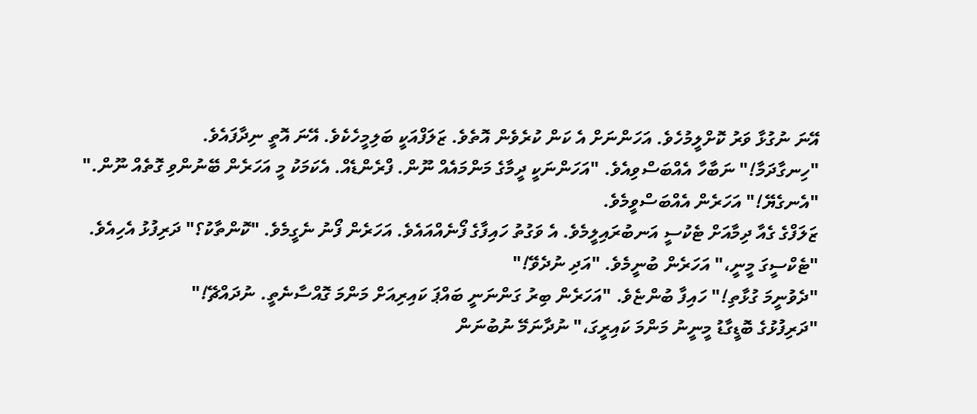އޭނަ ނުގުޅާ ވަރު ކޮށްލީމުހެވެ. އަހަންނަށް އެ ކަން ކުރެވެން އޮތެވެ. ޒަލަފްއަކީ ބަލިމީހެކެވެ. އޭނަ އޮތީ ނިދާފައެވެ.
"ހިނގާދަމާ!" ނަބާހާ އެއްބަސްވިއެވެ. "އަހަންނަކީ ދީމާގެ މަންމައެއް ނޫން. ފްރެންޑެއް. އެކަމަކު މީ އަހަރެން ބޭނުންވި ގޮތެއް ނޫން."
"އެނގެޔޭ!" އަހަރެން އެއްބަސްވީމެވެ.
ޒަލަފްގެ ގެއާ ދިމާއަށް ޓެކުސީ އަނބުރައިލީމެވެ. އެ ވަގުތު ހައިފާގެ ފޯނެއްއައެވެ. އަހަރެން ފޯނު ނެގީމެވެ. "ކޮންތާކު؟" ދަރިފުޅު އެހިއެވެ.
"ޓެކްސީގަ މީނީ،" އަހަރެން ބުނީމެވެ. "އަދި ނުދެވޭ!"
"ދެވުނީމަ ގުޅާތި!" ހައިފާ ބުންޏެވެ. "އަހަރެން ބިރު ގަންނަނީ ބައްޕަ ކައިރިއަށް މަންމަ ގޮއްސާނެތީ. ނުދައްޗޭ!"
"ދަރިފުޅުގެ ބޮޑީގާޑު މީނީނު މަންމަ ކައިރީގަ،" ނުދާނަމޭ ނުބުނަން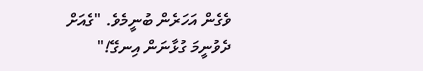ވެގެން އަހަރެން ބުނީމެވެ. "ގެއަށް ދެވުނީމަ ގުޅާނަން އިނގޭ!"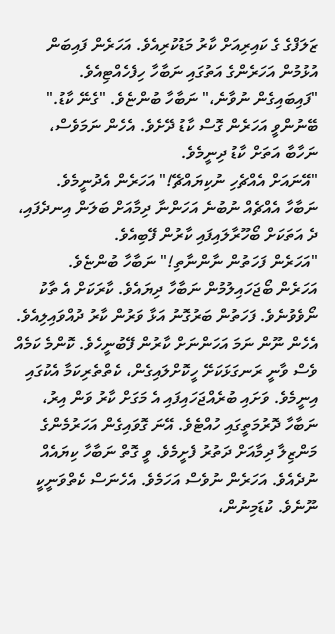ޒަލަފްގެ ގެ ކައިރިއަށް ކާރު މަޑުކުރިއެވެ. އަހަރެން ފައިބަން އުޅުމުން އަހަރެންގެ އަތުގައި ނަބާހާ ހިފެހެއްޓިއެވެ.
"ފައިބައިގެން ނުވާނެ،" ނަބާހާ ބުންޏެވެ. "ގެނޭ ކާޑު."
ބޭނުންވީ އަހަރެން ގޮސް ކާޑު ދޭށެވެ. އެހެން ނަމަވެސް، ނަހާބާ އަތަށް ކާޑު ދިނީމެވެ.
"އޭނައަށް އެއްޗެހި ނުކިޔައްޗޭ!" އަހަރެން އެދުނީމެވެ.
ނަބާހާ އެއްޗެއް ނުބުނެ އަހަންނާ ދިމާއަށް ބަލަން އިނދެފައި، ދެ އަތަކަށް ބޯހޫރާލައިފައި ކާރުން ފޭބިއެވެ.
"އަހަރެން ފަހަތުން ނާންނާތި!" ނަބާހާ ބުންޏެވެ.
އަހަރެން ބޯޖަހައިލުމުން ނަބާހާ ދިޔައެވެ. ކާރަކަށް އެ ތާކު ނޯވެވުނެވެ. ފަހަތުން ބަރުގޮނު އަޅާ ވަރުން ކާރު ދުއްވައިލިއެވެ. އެހެން ނޫން ނަމަ އަހަންނަށް ކާރުން ފޭބުނީހެވެ. ކޮންމެ ކަމެއް ވެސް ވާނީ ރަނގަޅަކަށޭ ހީކޮށްލައިގެން، ކެތްތެރިކަމާ އެކުގައި އިނީމެވެ. ވަށައި ބުރެއްޖަހައިފައި އެ މަގަށް ކާރު ވަން އިރު، ނަބާހާ ދޮރުމަތީގައި ހުއްޓެވެ. އޭނަ ގޮވައިގެން އަހަރުމެންގެ މަންޒިލާ ދިމާއަށް ދަތުރު ފެށީމެވެ. ވީ ގޮތް ނަބާހާ ކިޔައެއް ނުދެއެވެ. އަހަރެން ނުވެސް އަހަމެވެ. އެހެނަސް ކެތްވަނީކީ ނޫނެވެ. ކުޑަމިނުން،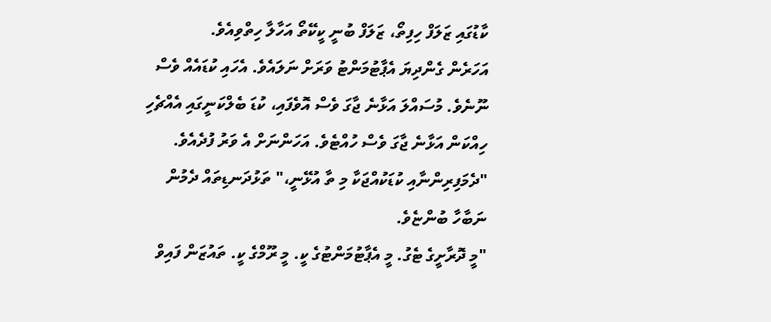ކާޑުގައި ޒަލަފް ހިފިތޯ، ޒަލަފް ބުނީ ކީކޭތޯ އަހާލާ ހިތްވިއެވެ.
އަހަރެން ގެންދިޔަ އެޕާޓުމަންޓު ވަރަށް ނަލައެވެ. އެހައި ކުޑައެއް ވެސް ނޫނެވެ. މުސައްލަ އަޅާނެ ޖާގަ ވެސް އޮވެފައި، ކުޑަ ބެލްކަނީގައި އެއްޗެހި ހިއްކަން އަޅާނެ ޖާގަ ވެސް ހުއްޓެވެ. އަހަންނަށް އެ ވަރު ފުދެއެވެ.
"ދެމަފިރިންނާއި ކުޑަކުއްޖަކާ މި ތާ އުޅޭނީ،" ތަޅުދަނޑިތައް ދެމުން ނަބާހާ ބުންޏެވެ.
"މީ ދޮރާށީގެ ޓެގު. މީ އެޕާޓުމަންޓުގެ ކީ. މީ ރޫމްގެ ކީ. ތައުޒަން ފައިވް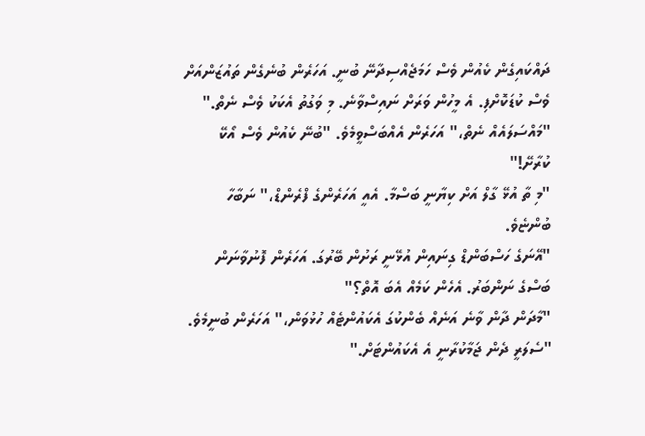ދައްކައިގެން ކެއުން ވެސް ހަމަޖެއްސިދާނޭ ބުނީ. އަހަރެން ބުނެގެން ތައުޒަންއަށް ވެސް ކުޑަކޮށްފި. އެ މީހުން ވަރަށް ނައިސްވާނެ. މި ވަގުތު އެކަކު ވެސް ނެތް."
"މައްސަލައެއް ނެތް،" އަހަރެން އެއްބަސްވީމެވެ. "ބުނޭ ކެއުން ވެސް އޯކޭ ކުރާށޭ!"
"މި ތާ އުޅޭ ގާލް އަށް ކިޔާނީ ބަސްމާ. އެއީ އަހަރެންގެ ފްރެންޑް،" ނަބާހާ ބުންޏެވެ.
"އޭނަގެ ހަސްބަންޑް ގިނައިން އުޅޭނީ ރަށުން ބޭރުގަ. އަހަރެން ފޮނުވާނަން ބަސްގެ ނަންބަރު. އެހެން ކަމެއް އެބަ އޮތް؟"
"މާދަން ދާން ވާނެ އަނެއް ބެންކުގަ އެކައުންޓެއް ހުޅުވަން،" އަހަރެން ބުނީމެވެ. "ސެލަރީ ދެން ޖަމާކުރާނީ އެ އެކައުންޓަށް."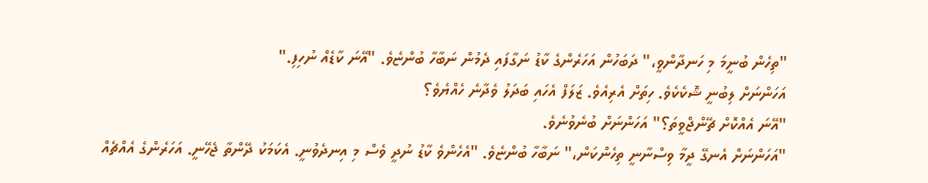"ތިހެން ބުނީމަ މި ހަނދާންވީ،" ދަބަހުން އަހަރެންގެ ކާޑު ނަގާފައި ދެމުން ނަބާހާ ބުންޏެވެ. "އޭނަ ކާޑެއް ނުހިފި."
އަހަންނަށް ލިބުނީ ޝޮކެކެވެ. ހިތަށް އެރިއެވެ. ޒަލަފް އެހައި ބަދަލު ވެދާނެ ހެއްޔެވެ؟
"އޭނަ އެއްކޮށް ޗޭންޖްވީތަ؟" އަހަންނަށް ބުނެވުނެވެ.
"އަހަންނަށް އެނގޭ ދީމާ ވިސްނާނީ ތިހެންކަން،" ނަބާހާ ބުންޏެވެ. "އެހެންވެ ކާޑު ނުދީ ވެސް މި އިނދެވުނީ. އެކަމަކު ދޭންތާ ޖެހޭނީ. އަހަރެންގެ އެއްޗެއް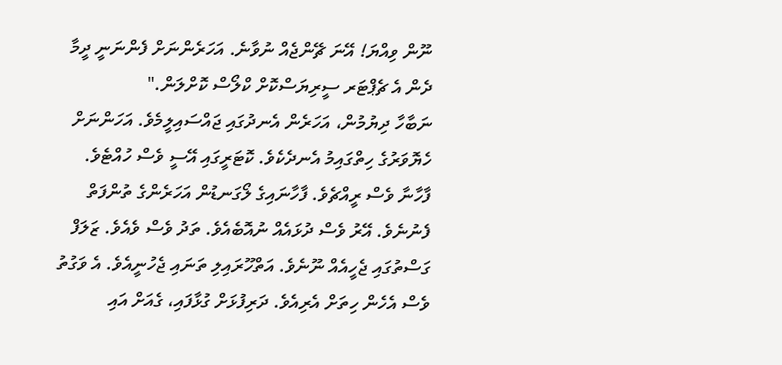ނޫން ވިއްޔަ! އޭނަ ޗޭންޖެއް ނުވާނެ. އަހަރެންނަށް ފެންނަނީ ދީމާ ދެން އެ ޗެޕްޓަރ ސީރިޔަސްކޮށް ކްލޯސް ކޮށްލަން."
ނަބާހާ ދިޔުމުން، އަހަރެން އެނދުގައި ޖައްސައިލީމެވެ. އަހަންނަށް ހެޔޮވަރުގެ ހިތްގައިމު އެނދެކެވެ. ކޮޓަރީގައި އޭސީ ވެސް ހުއްޓެވެ. ފާހާނާ ވެސް ރީއްޗެވެ. ފާހާނައިގެ ލޯގަނޑުން އަހަރެންގެ ތުންފަތް ފެނުނެވެ. އޭރު ވެސް ދުޅައެއް ނުއޮބެއެވެ. ތަދު ވެސް ވެއެވެ. ޒަލަފް ގަސްތުގައި ޖެހީއެއް ނޫނެވެ. އަތްހޫރައިލި ތަނައި ޖެހުނީއެވެ. އެ ވަގުތު ވެސް އެހެން ހިތަށް އެރިއެވެ. ދަރިފުޅަށް ގުޅާފައި، ގެއަށް އައި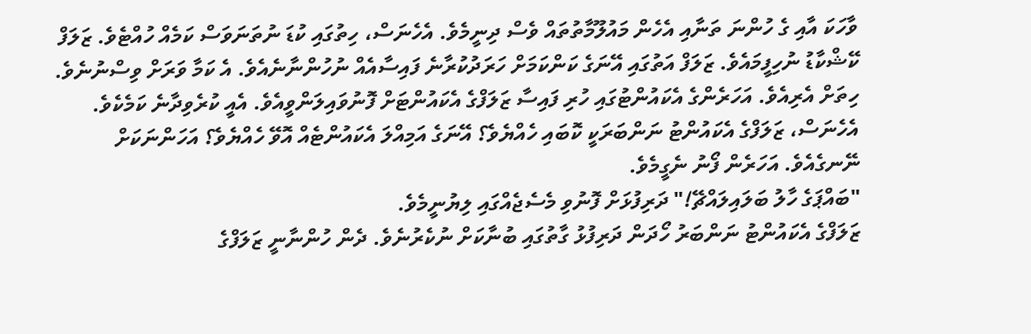ވާހަކަ އާއި ގެ ހުންނަ ތަނާއި އެހެން މައުލޫމާތުތައް ވެސް ދިނީމެވެ. އެހެނަސް، ހިތުގައި ކުޑަ ނުތަނަވަސް ކަމެއް ހުއްޓެވެ. ޒަލަފް ކޭޝްކާޑު ނުހިފީމައެވެ. ޒަލަފް އަތުގައި އޭނަގެ ކަންކަމަށް ހަރަދުކުރާނެ ފައިސާއެއް ނުހުންނާނެއެވެ. އެ ކަމާ ވަރަށް ވިސްނުނެވެ. ހިތަށް އެރިއެވެ. އަހަރެންގެ އެކައުންޓުގައި ހުރި ފައިސާ ޒަލަފްގެ އެކައުންޓަށް ފޮނުވައިލަންވީއެވެ. އެއީ ކުރެވިދާނެ ކަމެކެވެ. އެހެނަސް، ޒަލަފްގެ އެކައުންޓު ނަންބަރަކީ ކޮބައި ހެއްޔެވެ؟ އޭނަގެ އަމިއްލަ އެކައުންޓެއް އޮވޭ ހެއްޔެވެ؟ އަހަންނަކަށް ނޭނގެއެވެ. އަހަރެން ފޯނު ނެގީމެވެ.
"ބައްޕަގެ ހާލު ބަލައިލައްޗޭ!" ދަރިފުޅަށް ފޮނުވި މެސެޖެއްގައި ލިޔުނީމެވެ.
ޒަލަފްގެ އެކައުންޓު ނަންބަރު ހޯދަން ދަރިފުޅު ގާތުގައި ބުނާކަށް ނުކެރުނެވެ. ދެން ހުންނާނީ ޒަލަފްގެ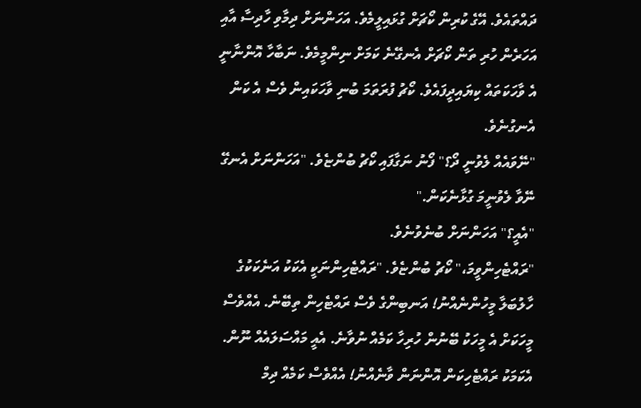ދައްތައެވެ. އޭގެ ކުރިން ކޯޗަށް ގުޅައިލީމެވެ. އަހަންނަށް ދިމާވި ހާދިސާ އާއި އަހަރެން ހުރި ތަން ކޯޗަށް އެނގޭނެ ކަމަށް ނިންމީމެވެ. ނަބާހާ އޮންނާނީ އެ ވާހަކަތައް ކިޔައިދީފައެވެ. ކޯޗު ފުރަތަމަ ބުނި ވާހަކައިން ވެސް އެ ކަން އެނގުނެވެ.
"ނޭވައެއް ލެވުނީ ދޯ؟" ފޯނު ނަގާފައި ކޯޗު ބުންޏެވެ. "އަހަންނަށް އެނގޭ ނޭވާ ލެވުނީމަ ގުޅާނެކަން."
"އެއީ؟" އަހަންނަށް ބުނެވުނެވެ.
"ރައްޓެހިންވީމަ،" ކޯޗު ބުންޏެވެ. "ރައްޓެހިންނަކީ އެކަކު އަނެކަކުގެ ހާލުބަލާ މީހުންނެއްނު! އަނބިންގެ ވެސް ރައްޓެހިން ތިބޭނެ. އެއްވެސް މީހަކަށް އެ މީހަކު ބޭނުން ހުރިހާ ކަމެއް ނުވާނެ. އެއީ މައްސަލައެއް ނޫން. އެކަމަކު ރައްޓެހިކަން އޮންނަން ވާނެއްނު! އެއްވެސް ކަމެއް ދިމް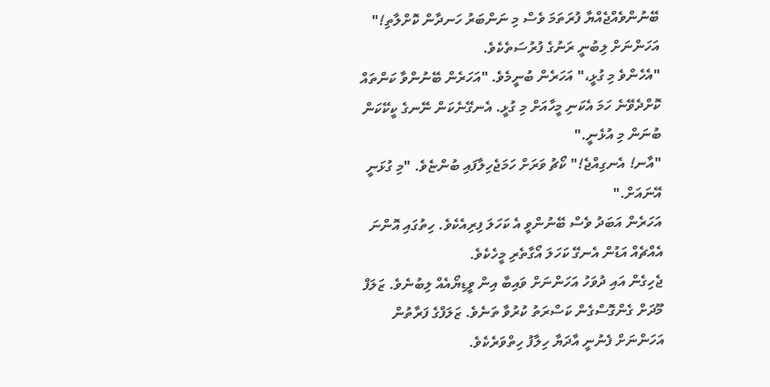ބޭނުންވެއްޖެއްޔާ ފުރަތަމަ ވެސް މި ނަންބަރު ހަނދާން ކޮށްލާތި!"
އަހަންނަށް ލިބުނީ ރަނުގެ ފުރުސަތެކެވެ.
"އެހެންވެ މި ގުޅީ،" އަހަރެން ބުނީމެވެ. "އަހަރެން ބޭނުންވާ ކަންތައް ކޮށްދެވޭނެ ހަމަ އެކަނި މީހާއަށް މި ގުޅީ. އެނގޭނެކަން ނޭނގެ ކީކޭކަން ބުނަން މި އުޅެނީ."
"އާނ! އެނގިއްޖެ!" ކޯޗު ވަރަށް ހަމަޖެހިލާފައި ބުންޏެވެ. "މި ގުޅަނީ އޭނައަށް."
އަހަރެން އަބަދު ވެސް ބޭނުންވީ އެ ކަހަލަ ފިރިއެކެވެ. ހިތުގައި އޮންނަ އެއްޗެއް އަޑުން އެނގޭ ކަހަލަ އޯގާތެރި މީހެކެވެ.
ޖެހިގެން އައި ދުވަހު އަހަންނަށް ވައިބާ އިން ވީޑިޔޯއެއް ލިބުނެވެ. ޒަލަފް މޫދަށް ގެންގޮސްގެން ކަސްރަތު ކުރުވާ ތަނެވެ. ޒަލަފްގެ ފަރާތުން އަހަންނަށް ފެނުނީ އާދަޔާ ހިލާފު ހިތްވަރެކެވެ.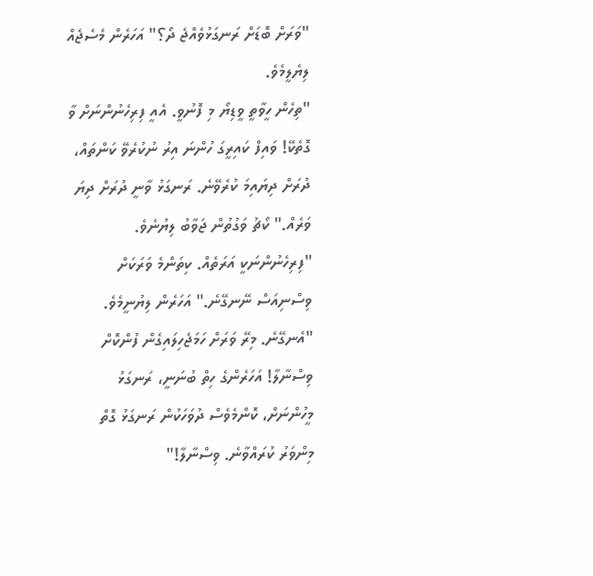"ވަރަށް ބޮޑަށް ރަނގަޅުވެއްޖެ ދޯ؟" އަހަރެން މެސެޖެއް ލިޔެލީމެވެ.
"ތިހެން ހީވާތީ ވީޑިޔޯ މި ފޮނުވީ. އެއީ ފިރިހެނުންނަށް ވާ ގޮތެކޭ! ވައިފް ކައިރީގަ ހުންނަ އިރު ނުކުރެވޭ ކަންތައް، ދުރަށް ދިޔައިމަ ކުރެވޭނެ. ރަނގަޅު ވާނީ ދުރަށް ދިޔަ ވަރެއް." ކޯޗު ވަގުތުން ޖަވާބު ލިޔުނެވެ.
"ފިރިހެނުންނަކީ އަރަތެއް. ކިތަންމެ ވަރަކަށް ވިސްނިއަސް ނޭނގޭނެ." އަހަރެން ލިޔުނީމެވެ.
"އެނގޭނެ. މިރޭ ވަރަށް ހަމަޖެހިލައިގެން ފުންކޮށް ވިސްނާލާ! އަހަރެންގެ ހިތް ބުނަނީ، ރަނގަޅު މީހުންނަށް، ކޮންމެވެސް ދުވަހަކުން ރަނގަޅު ގޮތް މިންވަރު ކުރައްވާނެ. ވިސްނާލާ!"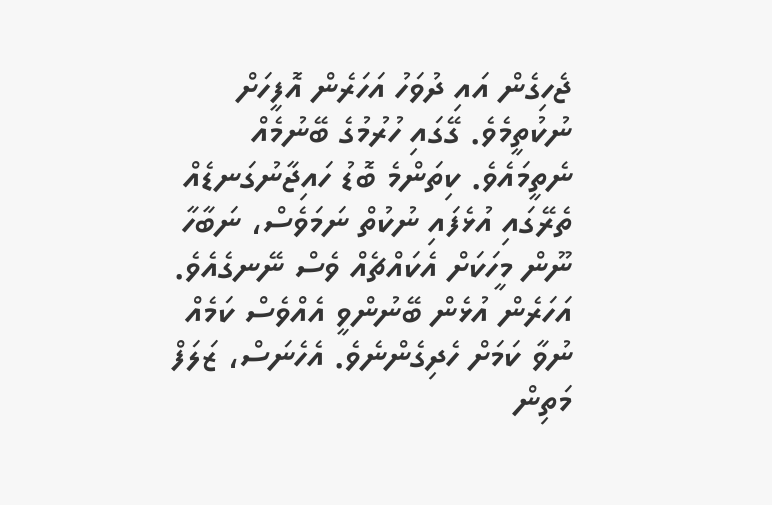ޖެހިގެން އައި ދުވަހު އަހަރެން އޮފީހަށް ނުކުތީމެވެ. ގޭގައި ހުރުމުގެ ބޭނުމެއް ނެތީމައެވެ. ކިތަންމެ ބޮޑު ހައިޖާނުގަނޑެއް ތެރޭގައި އުޅެފައި ނުކުތް ނަމަވެސް، ނަބާހާ ނޫން މީހަކަށް އެކައްޗެއް ވެސް ނޭނގެއެވެ. އަހަރެން އުޅެން ބޭނުންވީ އެއްވެސް ކަމެއް ނުވާ ކަމަށް ހެދިގެންނެވެ. އެހެނަސް، ޒަލަފް މަތިން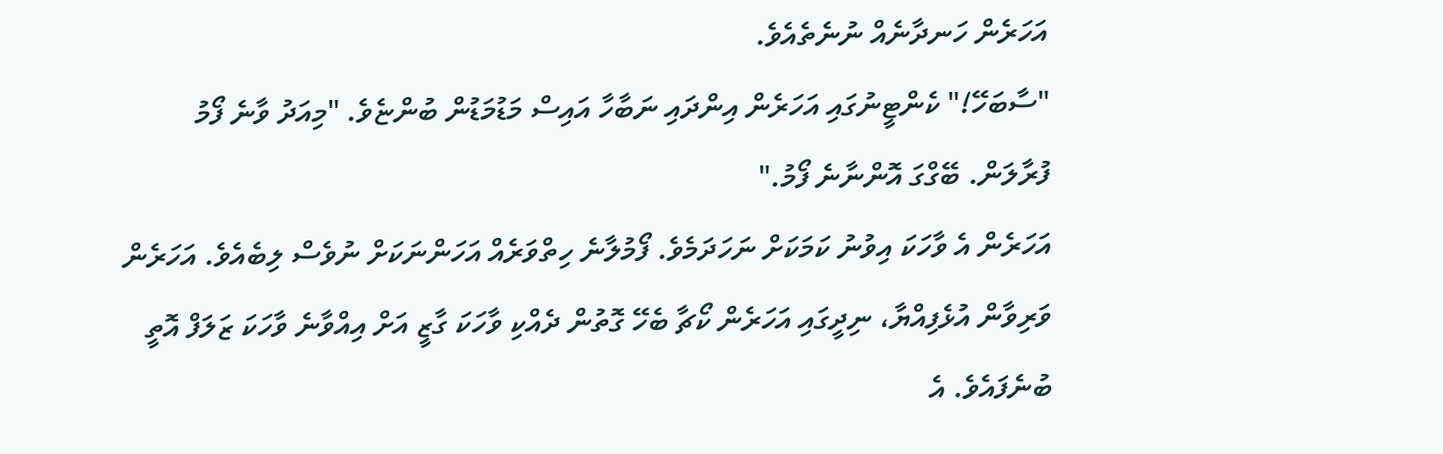އަހަރެން ހަނދާނެއް ނުނެތެއެވެ.
"ސާބަހޭ!" ކެންޓީނުގައި އަހަރެން އިންދައި ނަބާހާ އައިސް މަޑުމަޑުން ބުންޏެވެ. "މިއަދު ވާނެ ފޯމު ފުރާލަން. ބޭގްގަ އޮންނާނެ ފޯމު."
އަހަރެން އެ ވާހަކަ އިވުނު ކަމަކަށް ނަހަދަމެވެ. ފޯމުލާނެ ހިތްވަރެއް އަހަންނަކަށް ނުވެސް ލިބެއެވެ. އަހަރެން ވަރިވާން އުޅެފިއްޔާ، ނިދީގައި އަހަރެން ކޯޗާ ބެހޭ ގޮތުން ދެއްކި ވާހަކަ ގާޒީ އަށް އިއްވާނެ ވާހަކަ ޒަލަފް އޮތީ ބުނެފައެވެ. އެ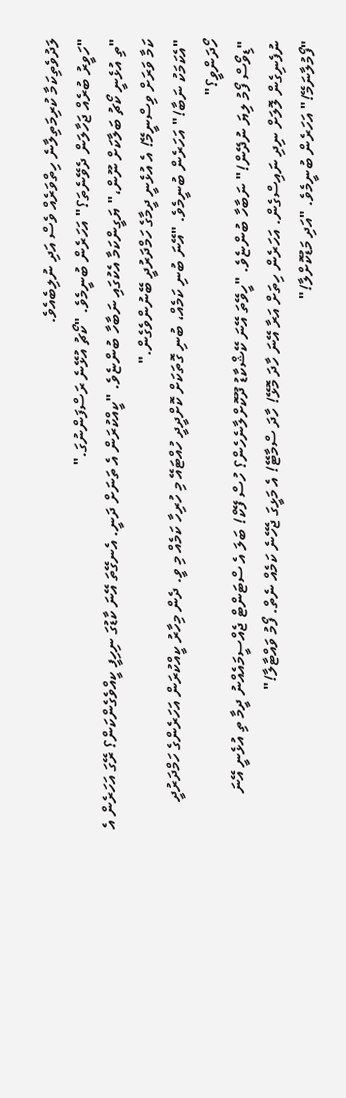ލަދުވެތިކަމާ ކުރިމަތިލާނެ ހިތްވަރެއް ވެސް އަދި ނުލިބެއެވެ.
"ހަވީރު ބުރެއް ޖަހާލަން ދެވޭނެތަ؟" އަހަރެން ބުނީމެވެ. "ކޯޗު އުޅޭނެ ރަސްފަންނުގަ."
"ތި އުޅެނީ ކޯޗު ބަލާކަށް ނޫން،" ޔަގީންކަމާ އެކުގައި ނަބާހާ ބުންޏެވެ. "ކީއްކުރަން އެ ތަނަށް ދަނީ. އެނގޭތަ އޭނަ ކާޑުގަ ނިހިފީ ކީއްވެގެންކަން؟ ރޭގަ އަހަރެން އެ ކަމާ ވަރަށް ވިސްނީމޭ! އެ އުޅެނީ ދީމާގެ ހަމްދަރުދީ ބޭނުންވެގެން."
"އެކަމަކު ނަބާ!" އަހަރެން ބުނީމެވެ. "އޭނަ ބުނި ކަމެއް، ބުނި ގޮތަކަށް ކޮށްދީދީ ހުއްޓައޭ މި ހުރިހާ ކަމެއް މި ވީ. ދެން މިހާރު ކީއްކުރަން އަހަރެންގެ ހަމްދަރުދީ ހޯދަންވީ؟"
"ޑިވޯސް ފޯމު ލިޔަ ނުދޭން!" ނަބާހާ ބުންޏެވެ. "ހީވޭތަ އޭނަ ކޭޝްކާޑު ދޫކޮށްލާނެހެން؟ ހުސް ފޭކް! ބަލަ އެ ސްޓަންޓް ޖެއްސީމައެއްނު ދީމާ ތި އުޅެނީ އޭނަ ނުފެނިގެން ލޮލަށް ނިދި ނައިސްގެން. އަހަރެން ހިތަށް އަރާ އޭނަ ހާދަ މޮޅޭ! ހާދަ ސްމާޓޭ! އެ މަޅީގަ ޖެހޭނެ ކަމެއް ނެތް. ފޯމު ވައްޓާލާ!"
"ފޯމުލާނަމޭ!" އަހަރެން ބުނީމެވެ. "އަދި މަޑުކޮށްލާ!"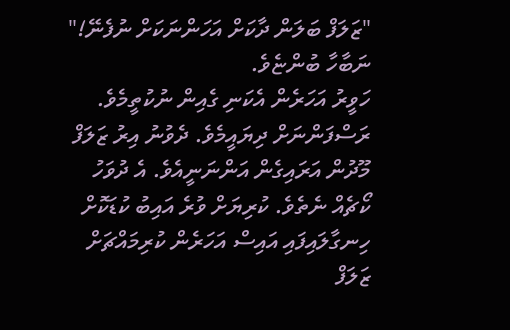"ޒަލަފް ބަލަން ދާކަށް އަހަންނަކަށް ނުފެނޭ!" ނަބާހާ ބުންޏެވެ.
ހަވީރު އަހަރެން އެކަނި ގެއިން ނުކުތީމެވެ. ރަސްފަންނަށް ދިޔައީމެވެ. ދެވުނު އިރު ޒަލަފް މޫދުން އަރައިގެން އަންނަނީއެވެ. އެ ދުވަހު ކޯޗެއް ނެތެވެ. ކުރިޔަށް ވުރެ އައިބު ކުޑަކޮށް ހިނގާލައިފައި އައިސް އަހަރެން ކުރިމައްޗަށް ޒަލަފް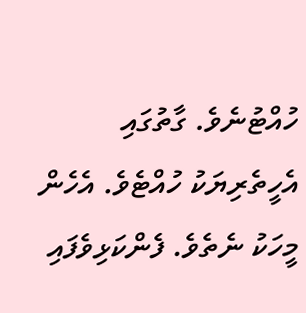ހުއްޓުނެވެ. ގާތުގައި އެހީތެރިޔަކު ހުއްޓެވެ. އެހެން މީހަކު ނެތެވެ. ފެންކަޅިވެފައި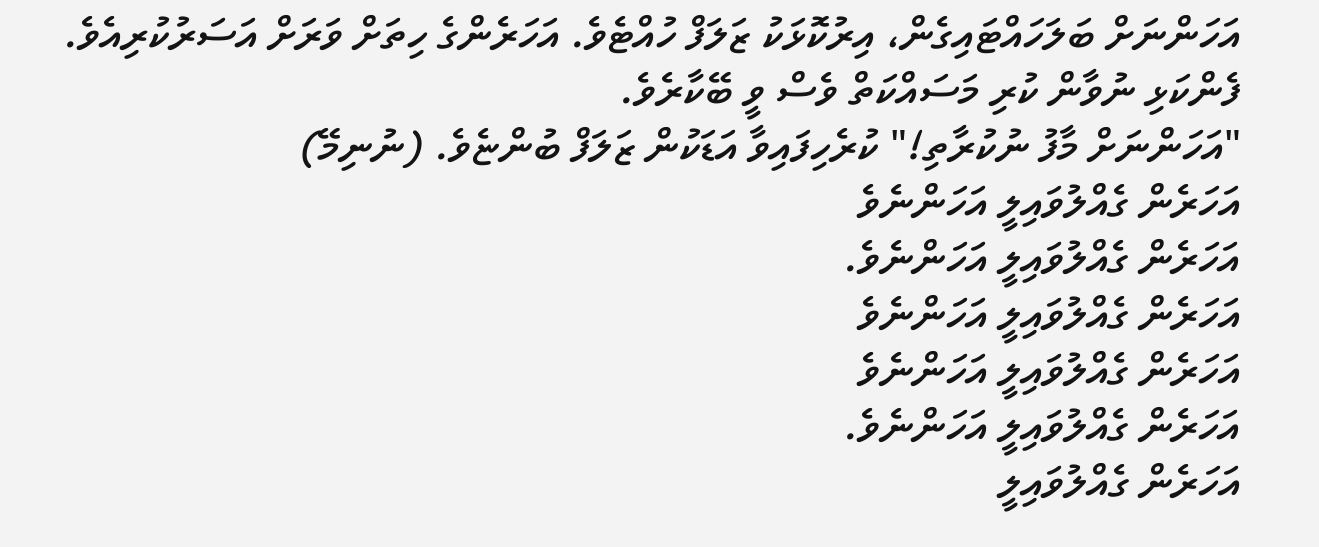އަހަންނަށް ބަލަހައްޓައިގެން، އިރުކޮޅަކު ޒަލަފް ހުއްޓެވެ. އަހަރެންގެ ހިތަށް ވަރަށް އަސަރުކުރިއެވެ. ފެންކަޅި ނުވާން ކުރި މަސައްކަތް ވެސް ވީ ބޭކާރެވެ.
"އަހަންނަށް މާފު ނުކުރާތި!" ކުރެހިފައިވާ އަޑަކުން ޒަލަފް ބުންޏެވެ. (ނުނިމޭ)
އަހަރެން ގެއްލުވައިލީ އަހަންނެވެ
އަހަރެން ގެއްލުވައިލީ އަހަންނެވެ.
އަހަރެން ގެއްލުވައިލީ އަހަންނެވެ
އަހަރެން ގެއްލުވައިލީ އަހަންނެވެ
އަހަރެން ގެއްލުވައިލީ އަހަންނެވެ.
އަހަރެން ގެއްލުވައިލީ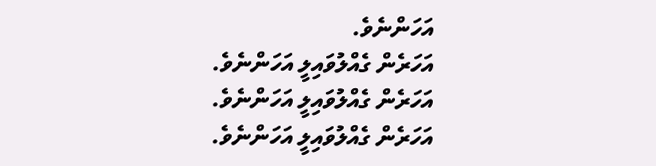އަހަންނެވެ.
އަހަރެން ގެއްލުވައިލީ އަހަންނެވެ.
އަހަރެން ގެއްލުވައިލީ އަހަންނެވެ.
އަހަރެން ގެއްލުވައިލީ އަހަންނެވެ.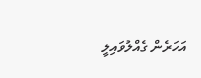އަހަރެން ގެއްލުވައިލީ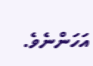އަހަންނެވެ.